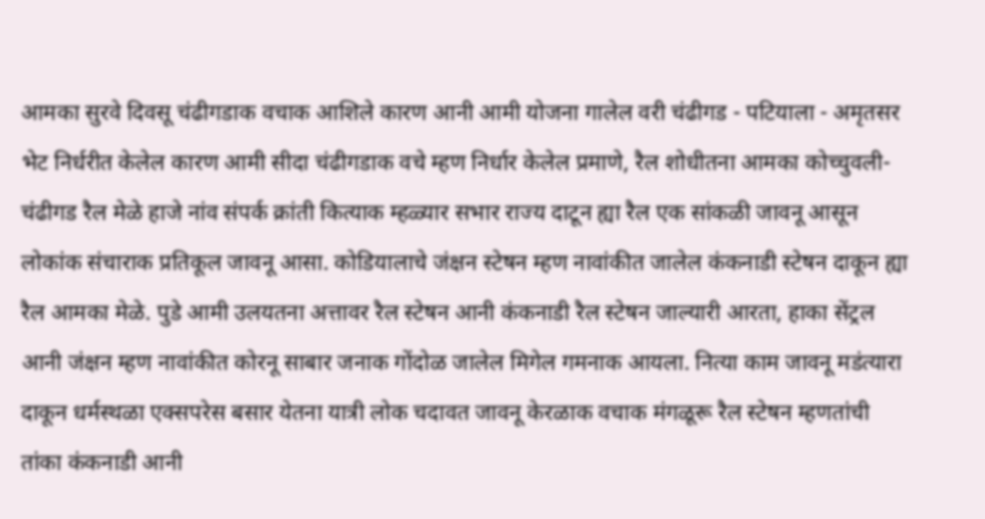आमका सुरवे दिवसू चंढीगडाक वचाक आशिले कारण आनी आमी योजना गालेल वरी चंढीगड - पटियाला - अमृतसर भेट निर्धरीत केलेल कारण आमी सीदा चंढीगडाक वचे म्हण निर्धार केलेल प्रमाणे, रैल शोधीतना आमका कोच्चुवली- चंढीगड रैल मेळे हाजे नांव संपर्क क्रांती कित्याक म्हळ्यार सभार राज्य दाटून ह्या रैल एक सांकळी जावनू आसून लोकांक संचाराक प्रतिकूल जावनू आसा. कोडियालाचे जंक्षन स्टेषन म्हण नावांकीत जालेल कंकनाडी स्टेषन दाकून ह्या रैल आमका मेळे. पुडे आमी उलयतना अत्तावर रैल स्टेषन आनी कंकनाडी रैल स्टेषन जाल्यारी आरता, हाका सेंट्रल आनी जंक्षन म्हण नावांकीत कोरनू साबार जनाक गोंदोळ जालेल मिगेल गमनाक आयला. नित्या काम जावनू मडंत्यारा दाकून धर्मस्थळा एक्सपरेस बसार येतना यात्री लोक चदावत जावनू केरळाक वचाक मंगळूरू रैल स्टेषन म्हणतांची तांका कंकनाडी आनी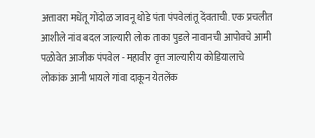अत्तावरा मधेंतू गोंदोळ जावनू थोडे पंता पंपवेलांतू देंवताची. एक प्रचलीत आशीले नांव बदल जाल्यारी लोक ताका पुडले नावानची आपोवचे आमी पळोवेत आजीक पंपवेल - महावीर वृत्त जाल्यारीय कोडियालाचे लोकांक आनी भायले गांवा दाकून येतलेंक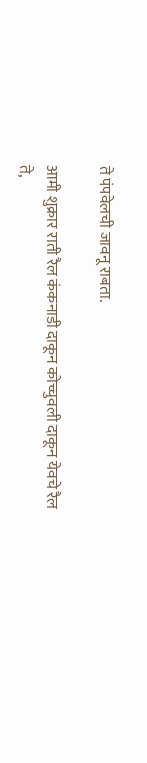ते पंपवेलची जावनू राबता.

आमी शुक्रार राती रैल कंकनाडी दाकून कोच्चुवली दाकून येवचे रैल ते,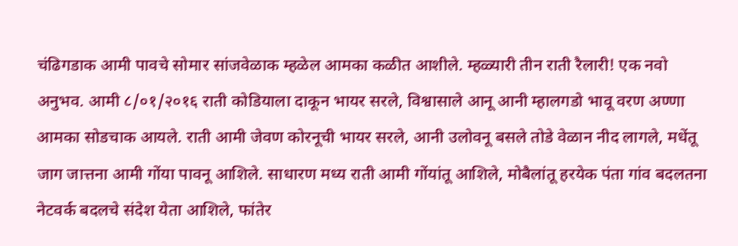चंढिगडाक आमी पावचे सोमार सांजवेळाक म्हळेल आमका कळीत आशीले. म्हळ्यारी तीन राती रैलारी! एक नवो अनुभव. आमी ८/०१/२०१६ राती कोडियाला दाकून भायर सरले, विश्वासाले आनू आनी म्हालगडो भावू वरण अण्णा आमका सोडचाक आयले. राती आमी जेवण कोरनूची भायर सरले, आनी उलोवनू बसले तोडे वेळान नीद लागले, मधेंतू जाग जात्तना आमी गोंया पावनू आशिले. साधारण मध्य राती आमी गोंयांतू आशिले, मोबैलांतू हरयेक पंता गांव बदलतना नेटवर्क बदलचे संदेश येता आशिले, फांतेर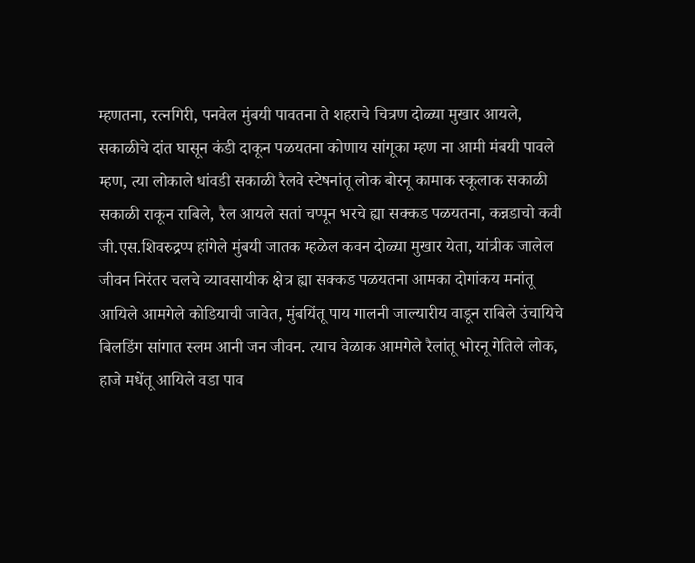म्हणतना, रत्नगिरी, पनवेल मुंबयी पावतना ते शहराचे चित्रण दोळ्या मुखार आयले, सकाळीचे दांत घासून कंडी दाकून पळयतना कोणाय सांगूका म्हण ना आमी मंबयी पावले म्हण, त्या लोकाले धांवडी सकाळी रैलवे स्टेषनांतू लोक बोरनू कामाक स्कूलाक सकाळी सकाळी राकून राबिले, रैल आयले सतां चप्पून भरचे ह्या सक्कड पळयतना, कन्नडाचो कवी जी.एस.शिवरुद्रप्प हांगेले मुंबयी जातक म्हळेल कवन दोळ्या मुखार येता, यांत्रीक जालेल जीवन निरंतर चलचे व्यावसायीक क्षेत्र ह्या सक्कड पळयतना आमका दोगांकय मनांतू आयिले आमगेले कोडियाची जावेत, मुंबयिंतू पाय गालनी जाल्यारीय वाडून राबिले उंचायिचे बिलडिंग सांगात स्लम आनी जन जीवन. त्याच वेळाक आमगेले रैलांतू भोरनू गेतिले लोक, हाजे मधेंतू आयिले वडा पाव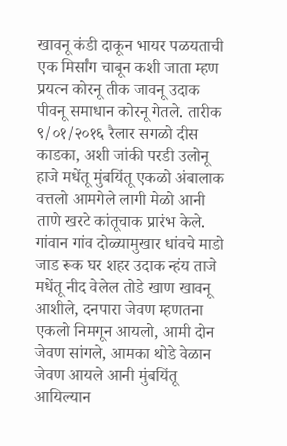खावनू कंडी दाकून भायर पळयताची एक मिर्सांग चाबून कशी जाता म्हण प्रयत्न कोरनू तीक जावनू उदाक पीवनू समाधान कोरनू गेतले. तारीक ९/०१/२०१६ रैलार सगळो दीस काडका, अशी जांकी परडी उलोनू हाजे मधेंतू मुंबयिंतू एकळो अंबालाक वत्तलो आमगेले लागी मेळो आनी ताणे खरटे कांतूचाक प्रारंभ केले. गांवान गांव दोळ्यामुखार धांवचे माडो जाड रूक घर शहर उदाक न्हंय ताजे मधेंतू नीद वेलेल तोडे खाण खावनू आशीले, दनपारा जेवण म्हणतना एकलो निमगून आयलो, आमी दोन जेवण सांगले, आमका थोडे वेळान जेवण आयले आनी मुंबयिंतू आयिल्यान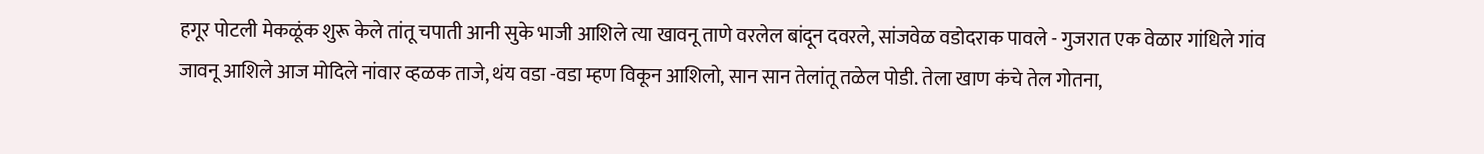हगूर पोटली मेकळूंक शुरू केले तांतू चपाती आनी सुके भाजी आशिले त्या खावनू ताणे वरलेल बांदून दवरले, सांजवेळ वडोदराक पावले - गुजरात एक वेळार गांधिले गांव जावनू आशिले आज मोदिले नांवार व्हळक ताजे, थंय वडा -वडा म्हण विकून आशिलो, सान सान तेलांतू तळेल पोडी. तेला खाण कंचे तेल गोतना,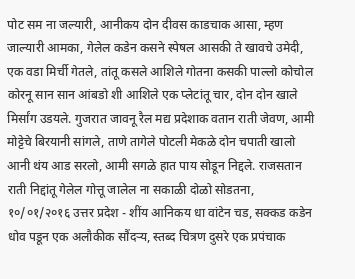पोट सम ना जल्यारी, आनीकय दोन दीवस काडचाक आसा, म्हण जाल्यारी आमका, गेलेल कडेन कसने स्पेषल आसकी ते खावचे उमेदी, एक वडा मिर्ची गेतले, तांतू कसले आशिले गोतना कसकी पाल्लो कोचोल कोरनू सान सान आंबडो शी आशिले एक प्लेटांतू चार, दोन दोन खाले मिर्सांग उडयले. गुजरात जावनू रैल मद्य प्रदेशाक वतान राती जेवण, आमी मोट्टेचे बिरयानी सांगले, ताणे तागेले पोटली मेकळे दोन चपाती खालो आनी थंय आड सरलो, आमी सगळे हात पाय सोडून निद्दले. राजसतान राती निद्दांतू गेलेल गोत्तू जालेल ना सकाळी दोळो सोडतना, १०/०१/२०१६ उत्तर प्रदेश - शींय आनिकय धा वांटेन चड, सक्कड कडेन धोव पडून एक अलौकीक सौंदऱ्य, स्तब्द चित्रण दुसरे एक प्रपंचाक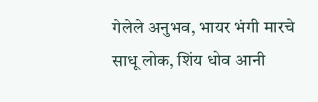गेलेले अनुभव, भायर भंगी मारचे साधू लोक, शिंय धोव आनी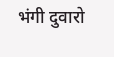भंगी दुवारो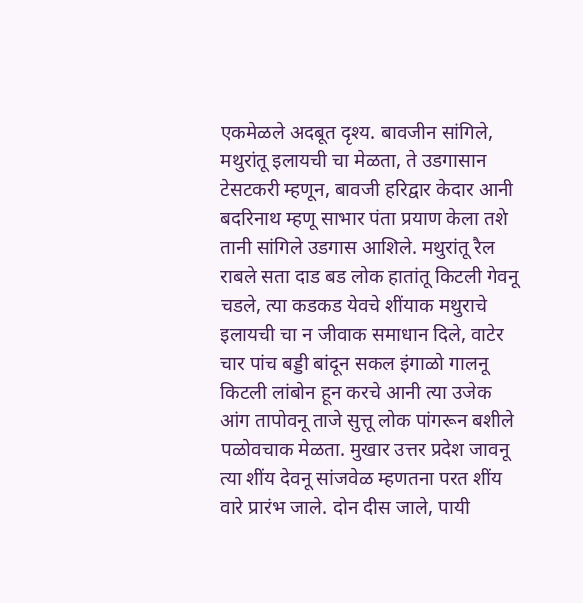एकमेळले अदबूत दृश्य. बावजीन सांगिले, मथुरांतू इलायची चा मेळता, ते उडगासान टेसटकरी म्हणून, बावजी हरिद्वार केदार आनी बदरिनाथ म्हणू साभार पंता प्रयाण केला तशे तानी सांगिले उडगास आशिले. मथुरांतू रैल राबले सता दाड बड लोक हातांतू किटली गेवनू चडले, त्या कडकड येवचे शींयाक मथुराचे इलायची चा न जीवाक समाधान दिले, वाटेर चार पांच बड्डी बांदून सकल इंगाळो गालनू किटली लांबोन हून करचे आनी त्या उजेक आंग तापोवनू ताजे सुत्तू लोक पांगरून बशीले पळोवचाक मेळता. मुखार उत्तर प्रदेश जावनू त्या शींय देवनू सांजवेळ म्हणतना परत शींय वारे प्रारंभ जाले. दोन दीस जाले, पायी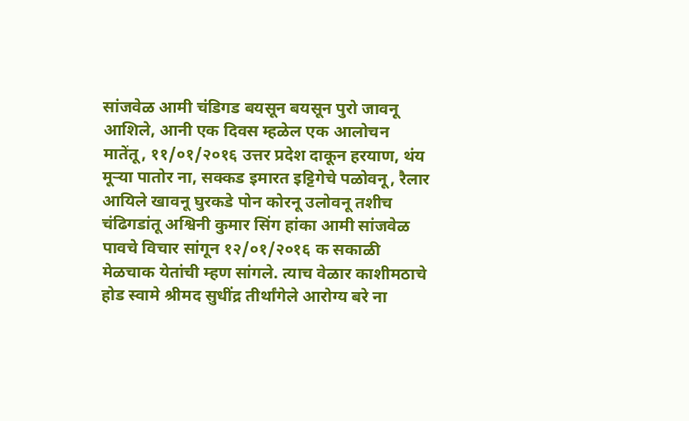सांजवेळ आमी चंडिगड बयसून बयसून पुरो जावनू आशिले, आनी एक दिवस म्हळेल एक आलोचन मातेंतू, ११/०१/२०१६ उत्तर प्रदेश दाकून हरयाण, थंय मूऱ्या पातोर ना, सक्कड इमारत इट्टिगेचे पळोवनू, रैलार आयिले खावनू घुरकडे पोन कोरनू उलोवनू तशीच चंढिगडांतू अश्विनी कुमार सिंग हांका आमी सांजवेळ पावचे विचार सांगून १२/०१/२०१६ क सकाळी मेळचाक येतांची म्हण सांगले. त्याच वेळार काशीमठाचे होड स्वामे श्रीमद सुधींद्र तीर्थांगेले आरोग्य बरे ना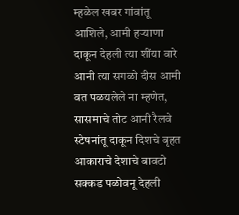म्हळेल खबर गांवांतू आशिले, आमी हऱ्याणा दाकून देहली त्या शींया वारे आनी त्या सगळो दीस आमी वत पळयलेले ना म्हणेत, सासमाचे तोट आनी रैलवे स्टेषनांतू दाकून दिशचे बृहत आकाराचे देशाचे बावटो सक्कड पळोवनू देहली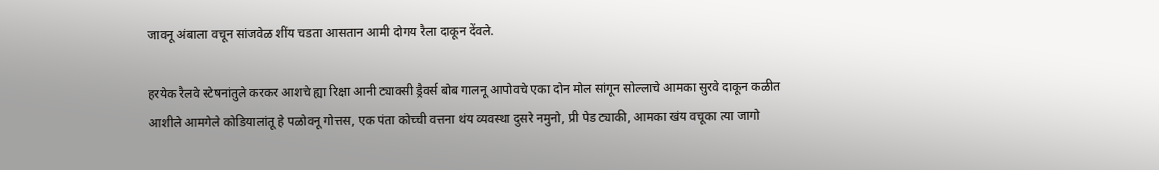जावनू अंबाला वचून सांजवेळ शींय चडता आसतान आमी दोगय रैला दाकून देंवले.

हरयेक रैलवे स्टेषनांतुले करकर आशचे ह्या रिक्षा आनी ट्याक्सी ड्रैवर्स बोब गालनू आपोवचे एका दोन मोल सांगून सोल्लाचे आमका सुरवे दाकून कळीत आशीले आमगेले कोडियालांतू हे पळोवनू गोत्तस, एक पंता कोच्ची वत्तना थंय व्यवस्था दुसरे नमुनो, प्री पेड ट्याकी, आमका खंय वचूका त्या जागो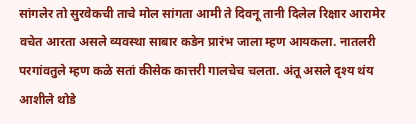सांगलेर तो सुरवेकची ताचे मोल सांगता आमी ते दिवनू तानी दिलेल रिक्षार आरामेर वचेत आरता असले व्यवस्था साबार कडेन प्रारंभ जाला म्हण आयकला. नातलरी परगांवतुले म्हण कळे सतां कीसेक कात्तरी गालचेच चलता. अंतू असले दृश्य थंय आशीले थोडे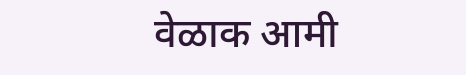वेळाक आमी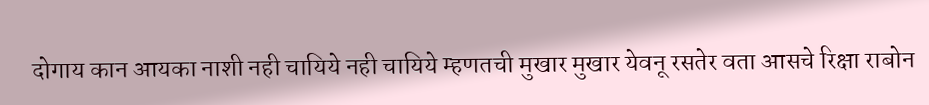दोगाय कान आयका नाशी नही चायिये नही चायिये म्हणतची मुखार मुखार येवनू रसतेर वता आसचे रिक्षा राबोन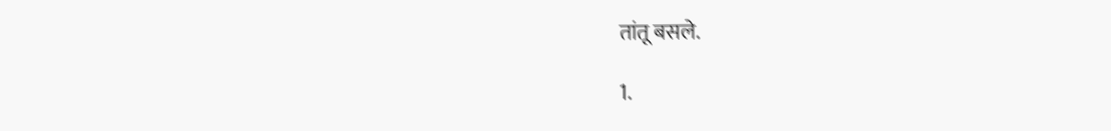तांतू बसले.

1.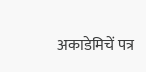अकाडेमिचें पत्र